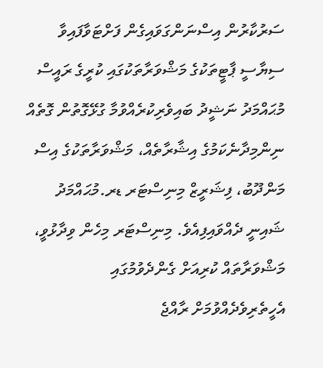ސަރުކާރުން އިސްނަންގަވައިގެން ފަށްޓަވާފައިވާ ސިޔާސީ ޕާޓީތަކުގެ މަޝްވަރާތަކުގައި ކުރީގެ ރައީސް މުޙައްމަދު ނަޝީދު ބައިވެރިކުރެއްވުމާ ގުޅޭގޮތުން ގޮތެއް ނިންމިދާނެކަމުގެ އިޝާރާތެއް، މަޝްވަރާތަކުގެ އިސް މަންދޫބު، ފިޝަރީޒް މިނިސްޓަރ ޑރ.މުޙައްމަދު ޝައިނީ ދެއްވައިފިއެވެ. މިނިސްޓަރ މިހެން ވިދާޅުވީ، މަޝްވަރާތައް ކުރިއަށް ގެންދެވުމުގައި އެހީތެރިވެދެއްވުމަށް ރާއްޖެ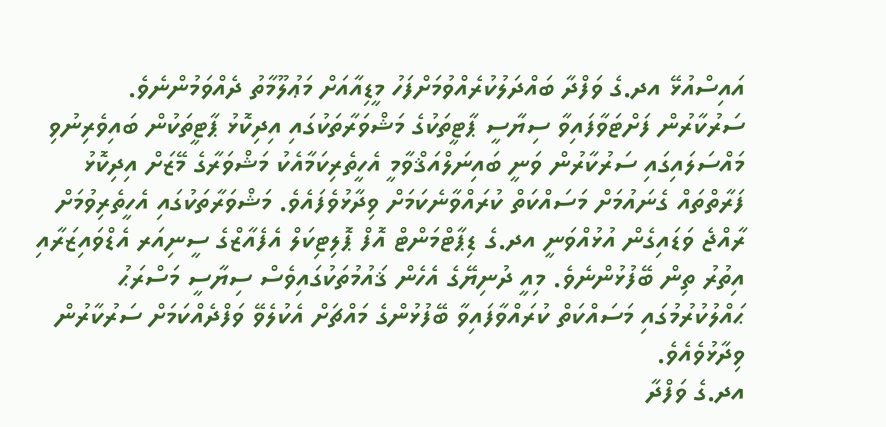އައިސްއުޅޭ އދ.ގެ ވަފްދާ ބައްދަލުކުރެއްވުމަށްފަހު މީޑިއާއަށް މަޢުލޫމާތު ދެއްވަމުންނެވެ.
ސަރުކާރުން ފަށްޓަވާފައިވާ ސިޔާސީ ޕާޓީތަކުގެ މަޝްވަރާތަކުގައި އިދިކޮޅު ޕާޓީތަކުން ބައިވެރިނުވި މައްސަލައިގައި ސަރުކާރުން ވަނީ ބައިނަލްއަޤްވާމީ އެހީތެރިކަމާއެކު މަޝްވަރާގެ މޭޒަށް އިދިކޮޅު ފަރާތްތައް ގެނައުމަށް މަސައްކަތް ކުރައްވާނެކަމަށް ވިދާޅުވެފައެވެ. މަޝްވަރާތަކުގައި އެހީތެރިވުމަށް ރާއްޖެ ވަޑައިގެން އުޅުއްވަނީ އދ.ގެ ޑިޕާޓްމަންޓް އޮފް ޕޮލިޓިކަލް އެފެއާޒްގެ ސީނިއަރ އެޑްވައިޒަރާއި އިތުރު ތިން ބޭފުޅުންނެވެ. މިއީ ދުނިޔޭގެ އެހެން ޤައުމުތަކުގައިވެސް ސިޔާސީ މަސްރަޙު ޙައްލުކުރުމުގައި މަސައްކަތް ކުރައްވާފައިވާ ބޭފުޅުންގެ މައްޗަށް އެކުލެވޭ ވަފްދެއްކަމަށް ސަރުކާރުން ވިދާޅުވެއެވެ.
އދ.ގެ ވަފްދާ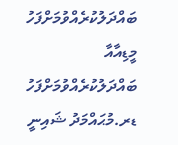ބައްދަލުކުރެއްވުމަށްފަހު މީޑިއާއާ ބައްދަލުކުރެއްވުމަށްފަހު ޑރ.މުޙައްމަދު ޝައިނީ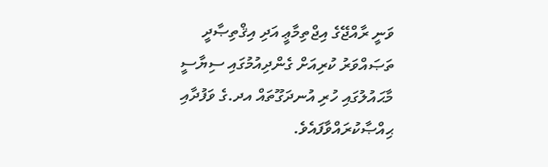ވަނީ ރާއްޖޭގެ އިޖްތިމާޢީ އަދި އިޤްތިޞާދީ ތަޞައްވަރު ކުރިއަށް ގެންދިއުމުގައި ސިޔާސީ މާޙައުލުގައި ހުރި އުނދަގޫތައް އދ.ގެ ވަފުދާއި ޙިއްޞާކުރައްވާފައެވެ.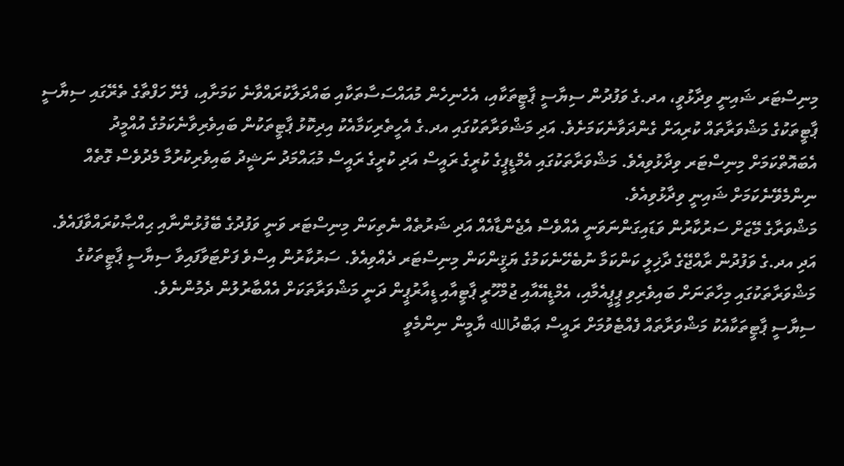މިނިސްޓަރ ޝައިނީ ވިދާޅުވީ، އދ.ގެ ވަފުދުން ސިޔާސީ ޕާޓީތަކާއި، އެހެނިހެން މުއައްސަސާތަކާއި ބައްދަލާކުރައްވާނެ ކަމަށާއި، ފެށޭ ހަފްތާގެ ތެރޭގައި ސިޔާސީ ޕާޓީތަކުގެ މަޝްވަރާތައް ކުރިއަށް ގެންދަވާނެކަމަށެވެ. އަދި މަޝްވަރާތަކުގައި އދ.ގެ އެހީތެރިކަމާއެކު އިދިކޮޅު ޕާޓީތަކުން ބައިވެރިވާނެކަމުގެ އުއްމީދު އެބައޮތްކަމަށް މިނިސްޓަރ ވިދާޅުވިއެވެ. މަޝްވަރާތަކުގައި އެމްޑީޕީގެ ކުރީގެ ރައީސް އަދި ކުރީގެ ރައީސް މުޙައްމަދު ނަޝީދު ބައިވެރިކުރުމާ މެދުވެސް ގޮތެއް ނިންމެވޭނެކަމަށް ޝައިނީ ވިދާޅުވިއެވެ.
މަޝްވަރާގެ މޭޒަށް ސަރުކާރުން ވަޑައިގަންނަވަނީ އެއްވެސް އެޖެންޑާއެއް އަދި ޝަރުތެއް ނެތިކަން މިނިސްޓަރ ވަނީ ވަފުދުގެ ބޭފުޅުންނާއި ޙިއްޞާކުރައްވާފައެވެ. އަދި އދ.ގެ ވަފުދުން ރާއްޖޭގެ ދާޚިލީ ކަންކަމާ ނުބެހޭނެކަމުގެ ޔަޤީންކަން މިނިސްޓަރ ދެއްވިއެވެ. ސަރުކާރުން އިސްވެ ފަށްޓަވާފައިވާ ސިޔާސީ ޕާޓީތަކުގެ މަޝްވަރާތަކުގައި މިހާތަނަށް ބައިވެރިވި ޕީޕީއެމާއި، އެމްޑީއޭއާއި ޖުމްހޫރީ ޕާޓީއާއި ޑީއާރުޕީން ދަނީ މަޝްވަރާތަކަށް އެއްބާރުލުން ދެމުންނެވެ.
ސިޔާސީ ޕާޓީތަކާއެކު މަޝްވަރާތައް ފެއްޓެވުމަށް ރައީސް ޢަބްދުالله ޔާމީން ނިންމެވީ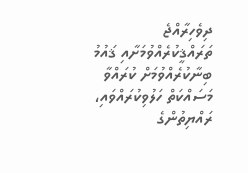ދިވެހިރާއްޖެ ތަރައްޤީކުރެއްވުމަށާއި ޤައުމު ބިނާކުރެއްވުމަށް ކުރައްވާ މަސައްކަތް ހަލުވިކުރައްވައި، ރައްޔިތުންގެ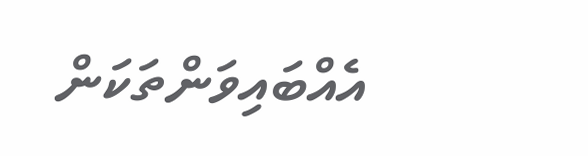އެއްބައިވަންތަކަން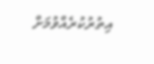އިތުރުކުރެއްވުމަށް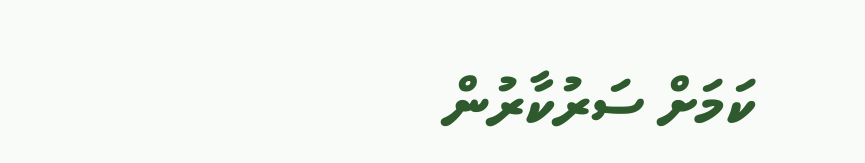ކަމަށް ސަރުކާރުން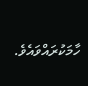ހާމަކުރައްވައެވެ.